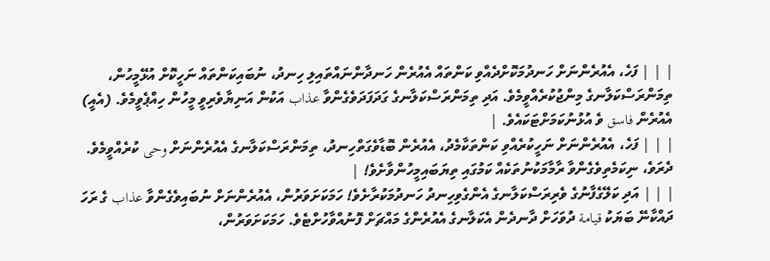| | | ފަހެ، އެއުރެންނަށް ހަނދުމަކޮށްދެއްވި ކަންތައް އެއުރެން ހަނދާންނައްތައިލި ހިނދު، ނުބައިކަންތައް ނަހީކޮށް އުޅޭމީހުން، ތިމަންރަސްކަލާނގެ މިންޖުކުރެއްވީމެވެ. އަދި ތިމަންރަސްކަލާނގެ ގަދަފަދަވެގެންވާ عذاب އަކުން އަނިޔާވެރިވީ މީހުން ހިއްޕެވީމެވެ. (އެއީ) އެއުރެން فاسق ވެ އުޅުނުކަމަށްޓަކައެވެ. |
| | | ފަހެ، އެއުރެންނަށް ނަހީކުރެއްވި ކަންތަކާމެދު، އެއުރެން ބޮޑާވެގަތްހިނދު، ތިމަންރަސްކަލާނގެ އެއުރެންނަށް وحى ކުރެއްވީމެވެ. ދެރަވެ، ނިކަމެތިވެގެންވާ ރާމާމަކުނުތަކެއް ކަމުގައި ތިޔަބައިމީހުންވާށެވެ! |
| | | އަދި ކަލޭގެފާނުގެ ވެރިރަސްކަލާނގެ އެންގެވިހިނދު ހަނދުމަކުރާށެވެ! ހަމަކަށަވަރުން، އެއުރެންނަށް ނުބައިވެގެންވާ عذاب ގެ ރަހަ ދައްކާނޭ ބަޔަކު قيامة ދުވަހަށް ދާނދެން އެކަލާނގެ އެއުރެންގެ މައްޗަށް ފޮނުއްވާހުށްޓެވެ. ހަމަކަށަވަރުން،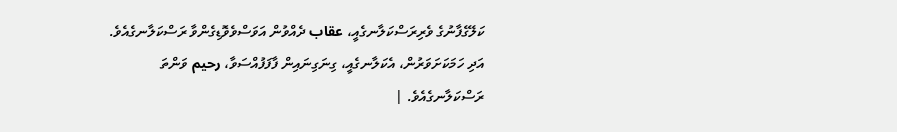ކަލޭގެފާނުގެ ވެރިރަސްކަލާނގެއީ، عقاب ދެއްވުން އަވަސްވެވޮޑިގެންވާ ރަސްކަލާނގެއެވެ. އަދި ހަމަކަށަވަރުން، އެކަލާނގެއީ، ގިނަގިނައިން ފާފަފުއްސަވާ، رحيم ވަންތަ ރަސްކަލާނގެއެވެ. |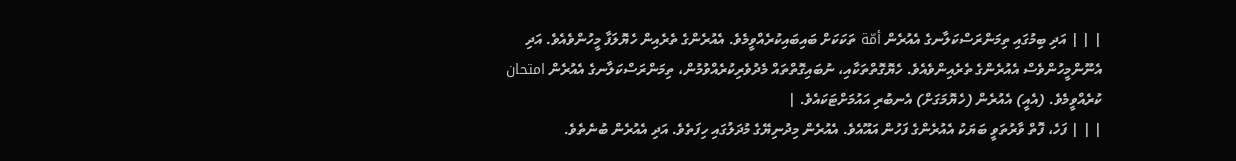| | | އަދި ބިމުގައި ތިމަންރަސްކަލާނގެ އެއުރެން أمّة ތަކަކަށް ބައިބައިކުރެއްވީމެވެ. އެއުރެންގެ ތެރެއިން ހެޔޮލަފާ މީހުންވެއެވެ. އަދި އެނޫންމީހުންވެސް އެއުރެންގެ ތެރެއިންވެއެވެ. ހެޔޮގޮތްތަކާއި، ނުބައިގޮތްތައް މެދުވެރިކުރެއްވުމުން، ތިމަންރަސްކަލާނގެ އެއުރެން امتحان ކުރެއްވީމެވެ. (އެއީ) އެއުރެން (ހެޔޮމަގަށް) އެނބުރި އައުމަށްޓަކައެވެ. |
| | | ފަހެ، ފޮތް ވާރުތަވީ ބަޔަކު އެއުރެންގެ ފަހުން އައޫއެވެ. އެއުރެން މިދުނިޔޭގެ މުދަލުގައި ހިފަތެވެ. އަދި އެއުރެން ބުނެތެވެ.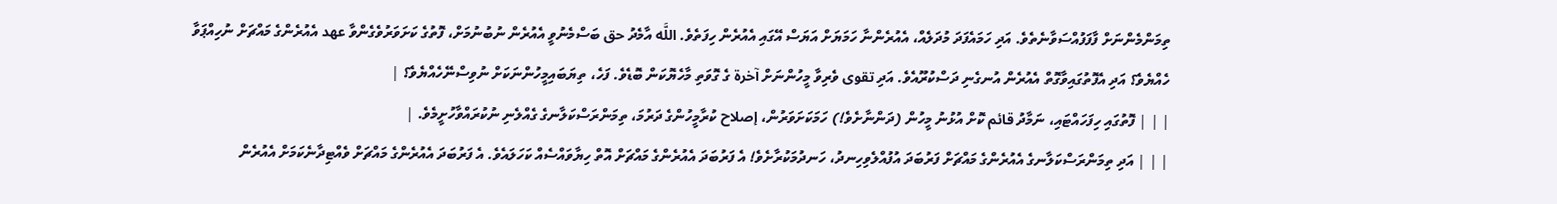ތިމަންމެންނަށް ފާފަފުއްސަވާނެތެވެ. އަދި ހަމައެފަދަ މުދަލެއް، އެއުރެންނާ ހަމަޔަށް އަޔަސް އޭގައި އެއުރެން ހިފަތެވެ. اللَّه އާމެދު حق ބަސްމެނުވީ އެއުރެން ނުބުނުމަށް، ފޮތުގެ ކަށަވަރުވެގެންވާ عهد އެއުރެންގެ މައްޗަށް ނުހިއްޕަވާ ހެއްޔެވެ؟ އަދި އެފޮތުގައިވާގޮތް އެއުރެން އުނގެނި ދަސްކުރޫއެވެ. އަދި تقوى ވެރިވާ މީހުންނަށް آخرة ގެ ގޮވަތި މާހެޔޮކަން ބޮޑެވެ. ފަހެ، ތިޔަބައިމީހުންނަކަށް ނުވިސްނޭހެއްޔެވެ؟ |
| | | ފޮތުގައި ހިފަހައްޓައި، ނަމާދު قائم ކޮށް އުޅުނު މީހުން (ދަންނާށެވެ!) ހަމަކަށަވަރުން، إصلاح ކުރާމީހުންގެ ދަރުމަ، ތިމަންރަސްކަލާނގެ ގެއްލެނި ނުކުރައްވާހުށީމެވެ. |
| | | އަދި ތިމަންރަސްކަލާނގެ އެއުރެންގެ މައްޗަށް ފަރުބަދަ އުފުއްލެވިހިނދު، ހަނދުމަކުރާށެވެ! އެ ފަރުބަދަ އެއުރެންގެ މައްޗަށް އޮތް ހިޔާވައްސެއް ކަހަލައެވެ. އެ ފަރުބަދަ އެއުރެންގެ މައްޗަށް ވެއްޓިދާނެކަމަށް އެއުރެން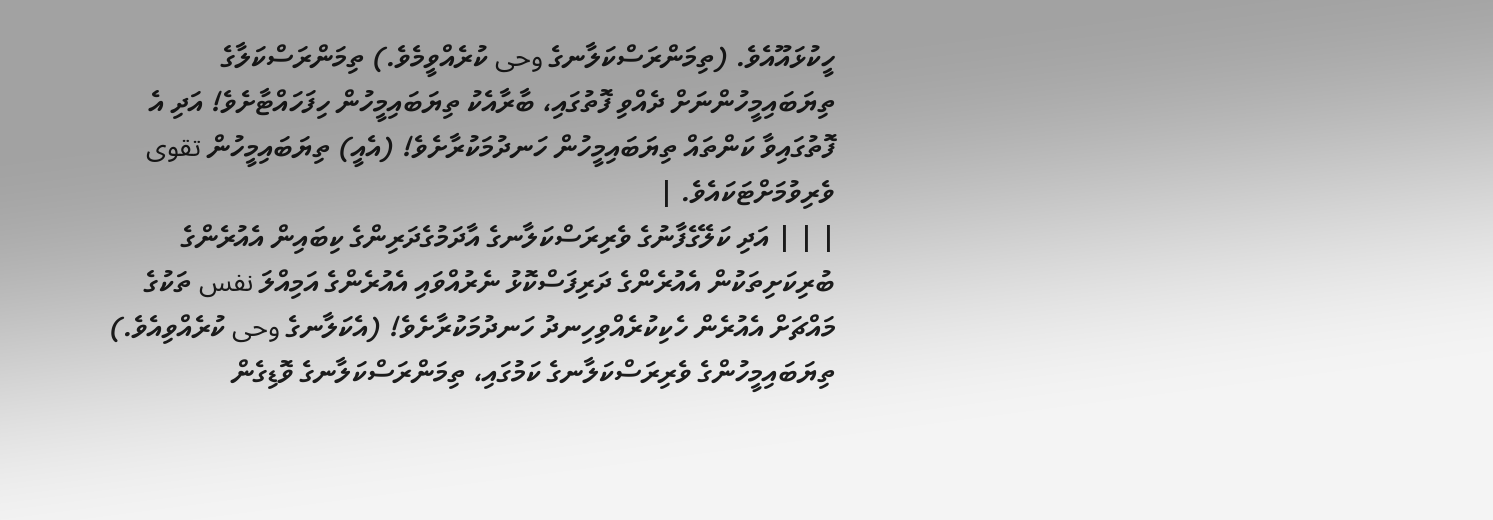ހީކުޅައޫއެވެ. (ތިމަންރަސްކަލާނގެ وحى ކުރެއްވީމެވެ.) ތިމަންރަސްކަލާގެ ތިޔަބައިމީހުންނަށް ދެއްވި ފޮތުގައި، ބާރާއެކު ތިޔަބައިމީހުން ހިފަހައްޓާށެވެ! އަދި އެ ފޮތުގައިވާ ކަންތައް ތިޔަބައިމީހުން ހަނދުމަކުރާށެވެ! (އެއީ) ތިޔަބައިމީހުން تقوى ވެރިވުމަށްޓަކައެވެ. |
| | | އަދި ކަލޭގެފާނުގެ ވެރިރަސްކަލާނގެ އާދަމުގެދަރިންގެ ކިބައިން އެއުރެންގެ ބުރިކަށިތަކުން އެއުރެންގެ ދަރިފަސްކޮޅު ނެރުއްވައި އެއުރެންގެ އަމިއްލަ نفس ތަކުގެ މައްޗަށް އެއުރެން ހެކިކުރެއްވިހިނދު ހަނދުމަކުރާށެވެ! (އެކަލާނގެ وحى ކުރެއްވިއެވެ.) ތިޔަބައިމީހުންގެ ވެރިރަސްކަލާނގެ ކަމުގައި، ތިމަންރަސްކަލާނގެ ވޮޑިގެން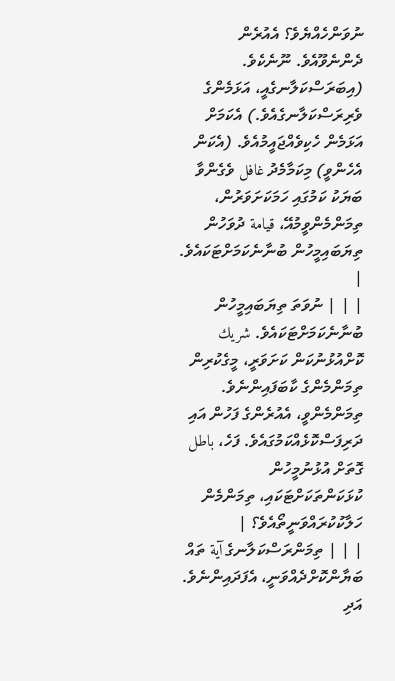ނުވަންހެއްޔެވެ؟ އެއުރެން ދެންނެވޫއެވެ. ނޫނެކެވެ. (އިބަރަސްކަލާނގެއީ، އަޅަމެންގެ ވެރިރަސްކަލާނގެއެވެ.) އެކަމަށް އަޅަމެން ހެކިވެއްޖައީމުއެވެ. (އެކަން އެހެންވީ) މިކަމާމެދު غافل ވެގެންވާ ބަޔަކު ކަމުގައި ހަމަކަށަވަރުން، ތިމަންމެންވީމުއޭ، قيامة ދުވަހުން ތިޔަބައިމީހުން ބުނާނެކަމަށްޓަކައެވެ. |
| | | ނުވަތަ ތިޔަބައިމީހުން ބުނާނެކަމަށްޓަކައެވެ. شريك ކޮށްއުޅުނުކަން ކަށަވަރީ، މީގެކުރިން ތިމަންމެންގެ ކާބަފައިންނެވެ. ތިމަންމެންވީ، އެއުރެންގެ ފަހުން އައި ދަރިފަސްކޮޅެއްކަމުގައެވެ. ފަހެ، باطل ގޮތަށް އުޅުނުމީހުން ކުޅަކަންތަކަށްޓަކައި، ތިމަންމެން ހަލާކުކުރައްވަނީތޯއެވެ؟ |
| | | ތިމަންރަސްކަލާނގެ آية ތައް ބަޔާންކޮށްދެއްވަނީ، އެފަދައިންނެވެ. އަދި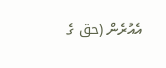އެއުރެން (حق ގެ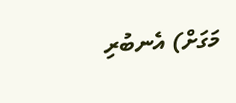މަގަށް) އެނބުރި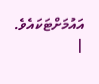އައުމަށްޓަކައެވެ. |